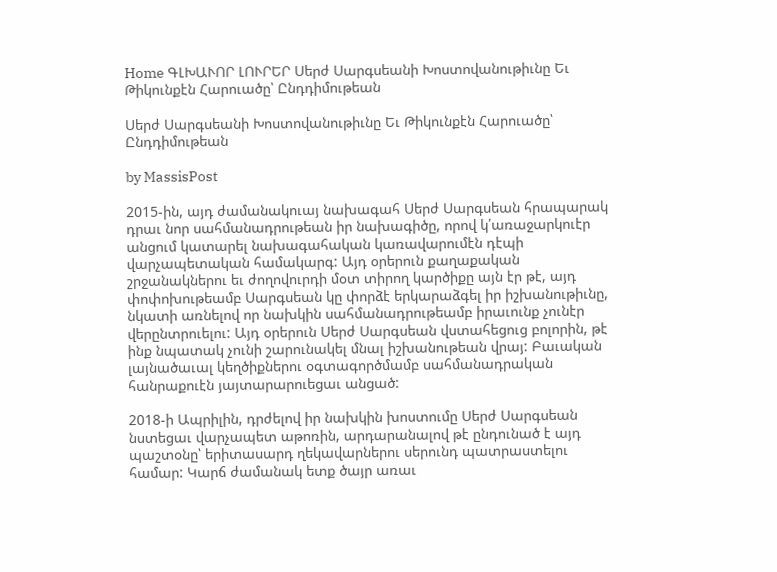Home ԳԼԽԱՒՈՐ ԼՈՒՐԵՐ Սերժ Սարգսեանի Խոստովանութիւնը Եւ Թիկունքէն Հարուածը՝ Ընդդիմութեան

Սերժ Սարգսեանի Խոստովանութիւնը Եւ Թիկունքէն Հարուածը՝ Ընդդիմութեան

by MassisPost

2015-ին, այդ ժամանակուայ նախագահ Սերժ Սարգսեան հրապարակ դրաւ նոր սահմանադրութեան իր նախագիծը, որով կ՛առաջարկուէր անցում կատարել նախագահական կառավարումէն դէպի վարչապետական համակարգ: Այդ օրերուն քաղաքական շրջանակներու եւ ժողովուրդի մօտ տիրող կարծիքը այն էր թէ, այդ փոփոխութեամբ Սարգսեան կը փորձէ երկարաձգել իր իշխանութիւնը, նկատի առնելով որ նախկին սահմանադրութեամբ իրաւունք չունէր վերընտրուելու: Այդ օրերուն Սերժ Սարգսեան վստահեցուց բոլորին, թէ ինք նպատակ չունի շարունակել մնալ իշխանութեան վրայ: Բաւական լայնածաւալ կեղծիքներու օգտագործմամբ սահմանադրական հանրաքուէն յայտարարուեցաւ անցած:

2018-ի Ապրիլին, դրժելով իր նախկին խոստումը Սերժ Սարգսեան նստեցաւ վարչապետ աթոռին, արդարանալով թէ ընդունած է այդ պաշտօնը՝ երիտասարդ ղեկավարներու սերունդ պատրաստելու համար: Կարճ ժամանակ ետք ծայր առաւ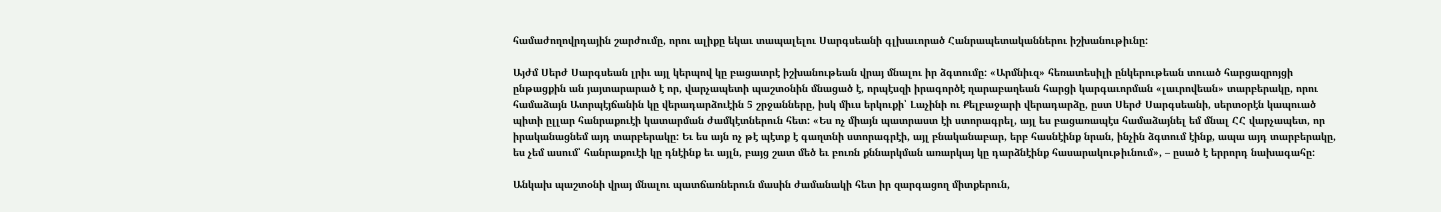համաժողովրդային շարժումը, որու ալիքը եկաւ տապալելու Սարգսեանի գլխաւորած Հանրապետականներու իշխանութիւնը:

Այժմ Սերժ Սարգսեան լրիւ այլ կերպով կը բացատրէ իշխանութեան վրայ մնալու իր ձգտումը: «Արմնիւզ» հեռատեսիլի ընկերութեան տուած հարցազրոյցի ընթացքին ան յայտարարած է որ, վարչապետի պաշտօնին մնացած է, որպէսզի իրագործէ ղարաբաղեան հարցի կարգաւորման «լաւրովեան» տարբերակը, որու համաձայն Ատրպէյճանին կը վերադարձուէին 5 շրջանները, իսկ միւս երկուքի՝ Լաչինի ու Քելբաջարի վերադարձը, ըստ Սերժ Սարգսեանի, սերտօրէն կապուած պիտի ըլլար հանրաքուէի կատարման ժամկէտներուն հետ: «Ես ոչ միայն պատրաստ էի ստորագրել, այլ ես բացառապէս համաձայնել եմ մնալ ՀՀ վարչապետ, որ իրականացնեմ այդ տարբերակը: Եւ ես այն ոչ թէ պէտք է գաղտնի ստորագրէի, այլ բնականաբար, երբ հասնէինք նրան, ինչին ձգտում էինք, ապա այդ տարբերակը, ես չեմ ասում՝ հանրաքուէի կը դնէինք եւ այլն, բայց շատ մեծ եւ բուռն քննարկման առարկայ կը դարձնէինք հասարակութիւնում», – ըսած է երրորդ նախագահը:

Անկախ պաշտօնի վրայ մնալու պատճառներուն մասին ժամանակի հետ իր զարգացող միտքերուն,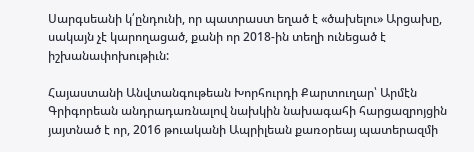Սարգսեանի կ՛ընդունի, որ պատրաստ եղած է «ծախելու» Արցախը, սակայն չէ կարողացած, քանի որ 2018-ին տեղի ունեցած է իշխանափոխութիւն:

Հայաստանի Անվտանգութեան Խորհուրդի Քարտուղար՝ Արմէն Գրիգորեան անդրադառնալով նախկին նախագահի հարցազրոյցին յայտնած է որ, 2016 թուականի Ապրիլեան քառօրեայ պատերազմի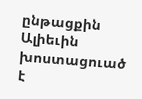ընթացքին Ալիեւին խոստացուած է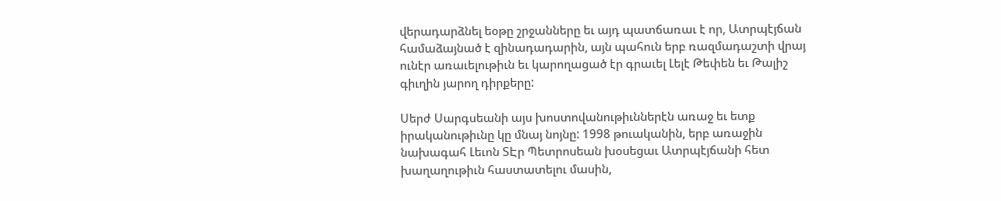վերադարձնել եօթը շրջանները եւ այդ պատճառաւ է որ, Ատրպէյճան համաձայնած է զինադադարին, այն պահուն երբ ռազմադաշտի վրայ ունէր առաւելութիւն եւ կարողացած էր գրաւել Լելէ Թեփեն եւ Թալիշ գիւղին յարող դիրքերը:

Սերժ Սարգսեանի այս խոստովանութիւններէն առաջ եւ ետք իրականութիւնը կը մնայ նոյնը: 1998 թուականին, երբ առաջին նախագահ Լեւոն ՏԷր Պետրոսեան խօսեցաւ Ատրպէյճանի հետ խաղաղութիւն հաստատելու մասին,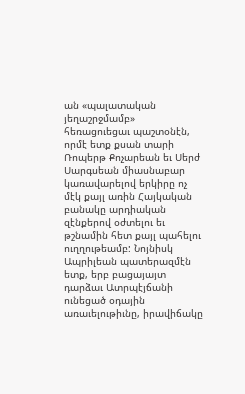ան «պալատական յեղաշրջմամբ» հեռացուեցաւ պաշտօնէն, որմէ ետք քսան տարի Ռոպերթ Քոչարեան եւ Սերժ Սարգսեան միասնաբար կառավարելով երկիրը ոչ մէկ քայլ առին Հայկական բանակը արդիական զէնքերով օժտելու եւ թշնամին հետ քայլ պահելու ուղղութեամբ: Նոյնիսկ Ապրիլեան պատերազմէն ետք, երբ բացայայտ դարձաւ Ատրպէյճանի ունեցած օդային առաւելութիւնը, իրավիճակը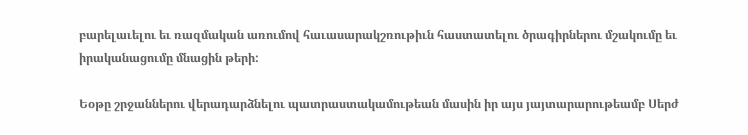բարելաւելու եւ ռազմական առումով հաւասարակշռութիւն հաստատելու ծրագիրներու մշակումը եւ իրականացումը մնացին թերի:

Եօթը շրջաններու վերադարձնելու պատրաստակամութեան մասին իր այս յայտարարութեամբ Սերժ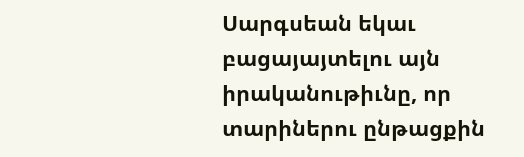Սարգսեան եկաւ բացայայտելու այն իրականութիւնը, որ տարիներու ընթացքին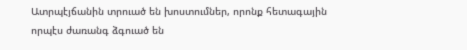Ատրպէյճանին տրուած են խոստումներ, որոնք հետագային որպէս ժառանգ ձգուած են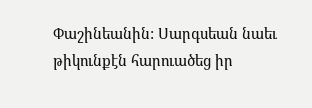Փաշինեանին: Սարգսեան նաեւ թիկունքէն հարուածեց իր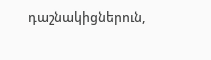դաշնակիցներուն,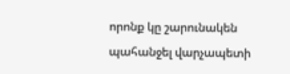որոնք կը շարունակեն պահանջել վարչապետի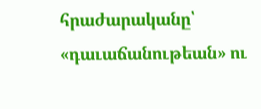հրաժարականը՝ «դաւաճանութեան» ու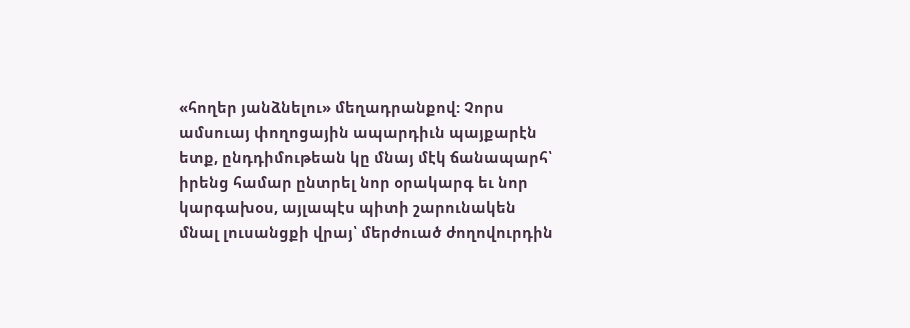«հողեր յանձնելու» մեղադրանքով: Չորս ամսուայ փողոցային ապարդիւն պայքարէն ետք, ընդդիմութեան կը մնայ մէկ ճանապարհ՝ իրենց համար ընտրել նոր օրակարգ եւ նոր կարգախօս, այլապէս պիտի շարունակեն մնալ լուսանցքի վրայ՝ մերժուած ժողովուրդին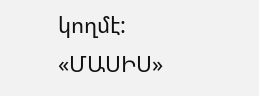կողմէ:
«ՄԱՍԻՍ»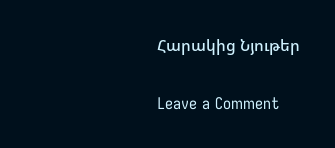Հարակից Նյութեր

Leave a Comment